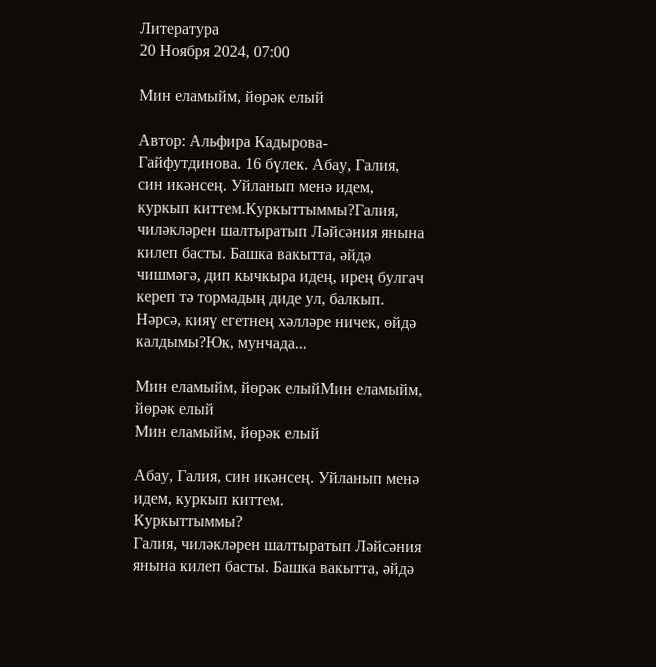Литература
20 Ноября 2024, 07:00

Мин еламыйм, йөрәк елый

Автор: Альфира Кадырова-Гайфутдинова. 16 бүлек. Абау, Галия, син икәнсең. Уйланып менә идем, куркып киттем.Куркыттыммы?Галия, чиләкләрен шалтыратып Ләйсәния янына килеп басты. Башка вакытта, әйдә чишмәгә, дип кычкыра идең, ирең булгач кереп тә тормадың диде ул, балкып. Нәрсә, кияү егетнең хәлләре ничек, өйдә калдымы?Юк, мунчада...

Мин еламыйм, йөрәк елыйМин еламыйм, йөрәк елый
Мин еламыйм, йөрәк елый

Абау, Галия, син икәнсең. Уйланып менә идем, куркып киттем.
Куркыттыммы?
Галия, чиләкләрен шалтыратып Ләйсәния янына килеп басты. Башка вакытта, әйдә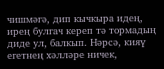чишмәгә, дип кычкыра идең, ирең булгач кереп тә тормадың диде ул, балкып. Нәрсә, кияү егетнең хәлләре ничек,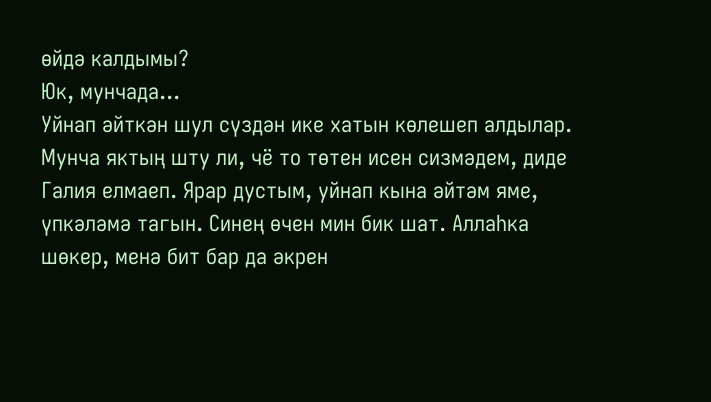өйдә калдымы?
Юк, мунчада...
Уйнап әйткән шул сүздән ике хатын көлешеп алдылар.
Мунча яктың шту ли, чё то төтен исен сизмәдем, диде Галия елмаеп. Ярар дустым, уйнап кына әйтәм яме, үпкәләмә тагын. Синең өчен мин бик шат. Аллаһка шөкер, менә бит бар да әкрен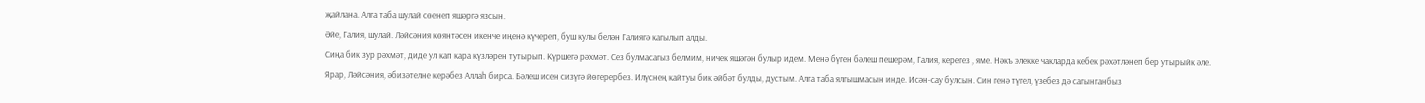җайлана. Алга таба шулай сөенеп яшәргә язсын.
Әйе, Галия, шулай. Ләйсәния көянтәсен икенче иңенә күчереп, буш кулы белән Галиягә кагылып алды.
Сиңа бик зур рәхмәт, диде ул кап кара күзләрен тутырып. Күршегә рәхмәт. Сез булмасагыз белмим, ничек яшәгән булыр идем. Менә бүген бәлеш пешерәм, Галия, керегез , яме. Нәкъ элекке чакларда кебек рәхәтләнеп бер утырыйк әле.
Ярар, Ләйсәния, әбизәтелне керәбез Аллаһ бирса. Бәлеш исен сизүгә йөгерербез. Илүснең кайтуы бик әйбәт булды, дустым. Алга таба ялгышмасын инде. Исән-сау булсын. Син генә түгел, үзебез дә сагынганбыз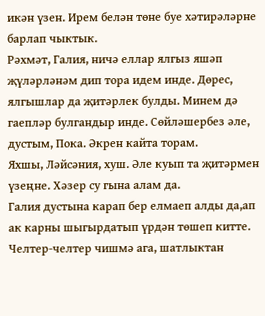икән үзен. Ирем белән төне буе хәтирәләрне барлап чыктык.
Рәхмәт, Галия, ничә еллар ялгыз яшәп җүләрләнәм дип тора идем инде. Дөрес, ялгышлар да җитәрлек булды. Минем дә гаепләр булгандыр инде. Сөйләшербез әле, дустым, Пока. Әкрен кайта торам.
Яхшы, Ләйсәния, хуш. Әле куып та җитәрмен үзеңне. Хәзер су гына алам да.
Галия дустына карап бер елмаеп алды да,ап ак карны шыгырдатып үрдән төшеп китте. Челтер-челтер чишмә ага, шатлыктан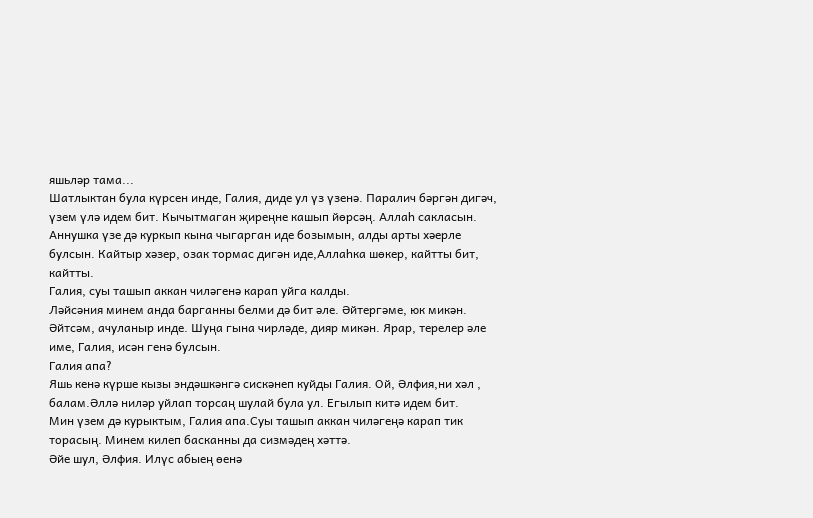яшьләр тама...
Шатлыктан була күрсен инде, Галия, диде ул үз үзенә. Паралич бәргән дигәч, үзем үлә идем бит. Кычытмаган җиреңне кашып йөрсәң. Аллаһ сакласын. Аннушка үзе дә куркып кына чыгарган иде бозымын, алды арты хәерле булсын. Кайтыр хәзер, озак тормас дигән иде,Аллаһка шөкер, кайтты бит, кайтты.
Галия, суы ташып аккан чиләгенә карап уйга калды.
Ләйсәния минем анда барганны белми дә бит әле. Әйтергәме, юк микән. Әйтсәм, ачуланыр инде. Шуңа гына чирләде, дияр микән. Ярар, терелер әле име, Галия, исән генә булсын.
Галия апа?
Яшь кенә күрше кызы эндәшкәнгә сискәнеп куйды Галия. Ой, Әлфия,ни хәл , балам.Әллә ниләр уйлап торсаң шулай була ул. Егылып китә идем бит.
Мин үзем дә курыктым, Галия апа.Суы ташып аккан чиләгеңә карап тик торасың. Минем килеп басканны да сизмәдең хәттә.
Әйе шул, Әлфия. Илүс абыең өенә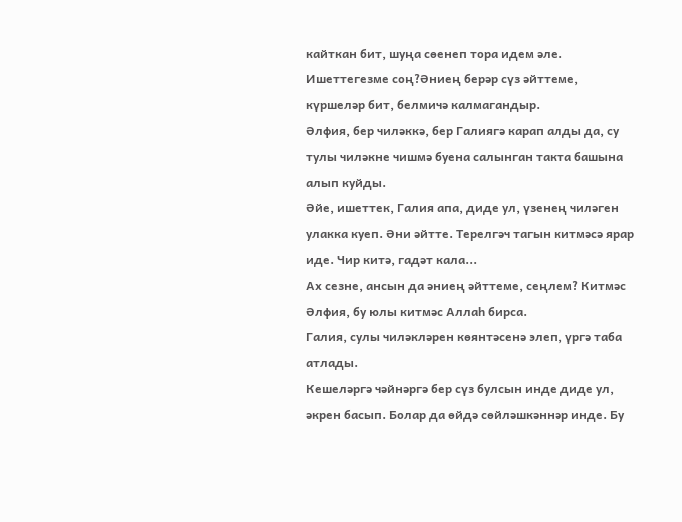кайткан бит, шуңа сөенеп тора идем әле. Ишеттегезме соң?Әниең берәр сүз әйттеме, күршеләр бит, белмичә калмагандыр.
Әлфия, бер чиләккә, бер Галиягә карап алды да, су тулы чиләкне чишмә буена салынган такта башына алып куйды.
Әйе, ишеттек, Галия апа, диде ул, үзенең чиләген улакка куеп. Әни әйтте. Терелгәч тагын китмәсә ярар иде. Чир китә, гадәт кала...
Ах сезне, ансын да әниең әйттеме, сеңлем? Китмәс Әлфия, бу юлы китмәс Аллаһ бирса.
Галия, сулы чиләкләрен көянтәсенә элеп, үргә таба атлады.
Кешеләргә чәйнәргә бер сүз булсын инде диде ул, әкрен басып. Болар да өйдә сөйләшкәннәр инде. Бу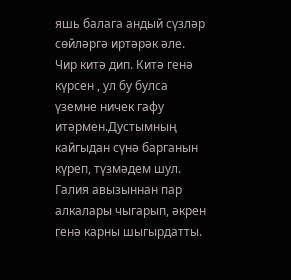яшь балага андый сүзләр сөйләргә иртәрәк әле. Чир китә дип. Китә генә күрсен , ул бу булса үземне ничек гафу итәрмен.Дустымның кайгыдан сүнә барганын күреп, түзмәдем шул.
Галия авызыннан пар алкалары чыгарып, әкрен генә карны шыгырдатты.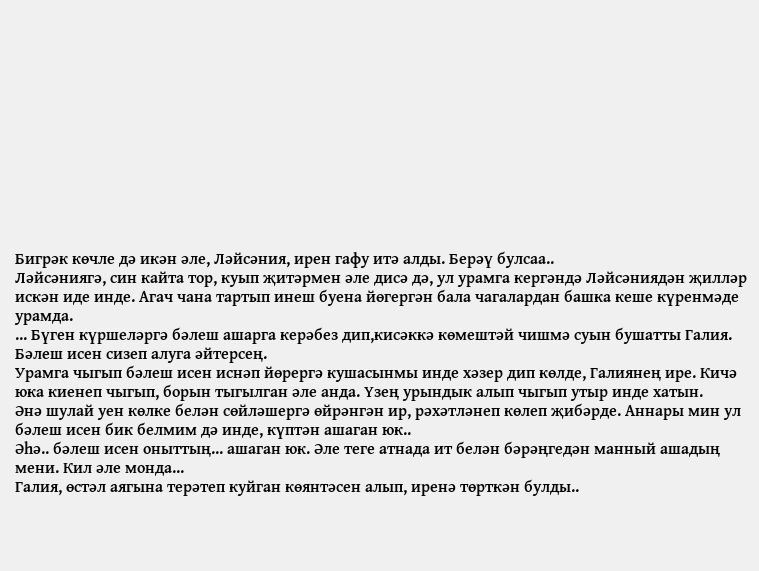Бигрәк көчле дә икән әле, Ләйсәния, ирен гафу итә алды. Берәү булсаа..
Ләйсәниягә, син кайта тор, куып җитәрмен әле дисә дә, ул урамга кергәндә Ләйсәниядән җилләр искән иде инде. Агач чана тартып инеш буена йөгергән бала чагалардан башка кеше күренмәде урамда.
... Бүген күршеләргә бәлеш ашарга керәбез дип,кисәккә көмештәй чишмә суын бушатты Галия. Бәлеш исен сизеп алуга әйтерсең.
Урамга чыгып бәлеш исен иснәп йөрергә кушасынмы инде хәзер дип көлде, Галиянең ире. Кичә юка киенеп чыгып, борын тыгылган әле анда. Үзең урындык алып чыгып утыр инде хатын.
Әнә шулай уен көлке белән сөйләшергә өйрәнгән ир, рәхәтләнеп көлеп җибәрде. Аннары мин ул бәлеш исен бик белмим дә инде, күптән ашаган юк..
Әһә.. бәлеш исен оныттың... ашаган юк. Әле теге атнада ит белән бәрәңгедән манный ашадың мени. Кил әле монда...
Галия, өстәл аягына терәтеп куйган көянтәсен алып, иренә төрткән булды..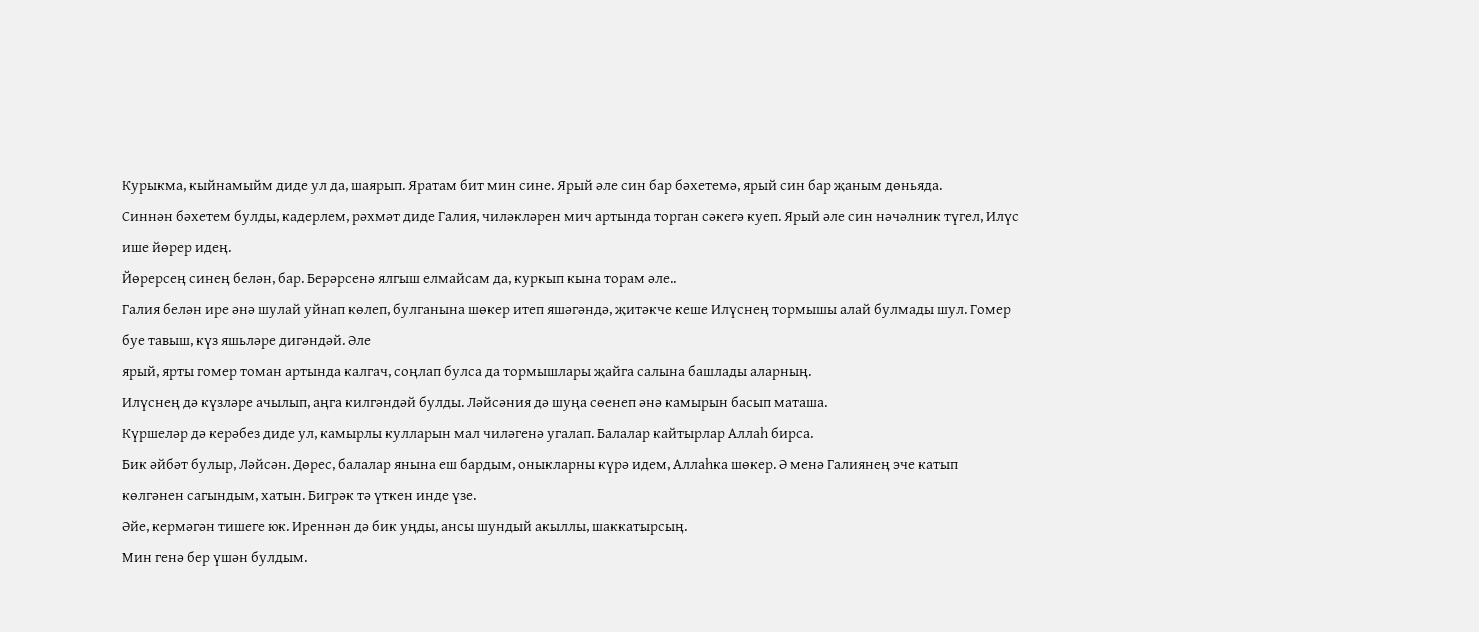Курыкма, кыйнамыйм диде ул да, шаярып. Яратам бит мин сине. Ярый әле син бар бәхетемә, ярый син бар җаным дөньяда.
Синнән бәхетем булды, кадерлем, рәхмәт диде Галия, чиләкләрен мич артында торган сәкегә куеп. Ярый әле син нәчәлник түгел, Илүс ише йөрер идең.
Йөрерсең синең белән, бар. Берәрсенә ялгыш елмайсам да, куркып кына торам әле..
Галия белән ире әнә шулай уйнап көлеп, булганына шөкер итеп яшәгәндә, җитәкче кеше Илүснең тормышы алай булмады шул. Гомер буе тавыш, күз яшьләре дигәндәй. Әле
ярый, ярты гомер томан артында калгач, соңлап булса да тормышлары җайга салына башлады аларның.
Илүснең дә күзләре ачылып, аңга килгәндәй булды. Ләйсәния дә шуңа сөенеп әнә камырын басып маташа.
Күршеләр дә керәбез диде ул, камырлы кулларын мал чиләгенә угалап. Балалар кайтырлар Аллаһ бирса.
Бик әйбәт булыр, Ләйсән. Дөрес, балалар янына еш бардым, оныкларны күрә идем, Аллаһка шөкер. Ә менә Галиянең эче катып көлгәнен сагындым, хатын. Бигрәк тә үткен инде үзе.
Әйе, кермәгән тишеге юк. Иреннән дә бик уңды, ансы шундый акыллы, шаккатырсың.
Мин генә бер үшән булдым.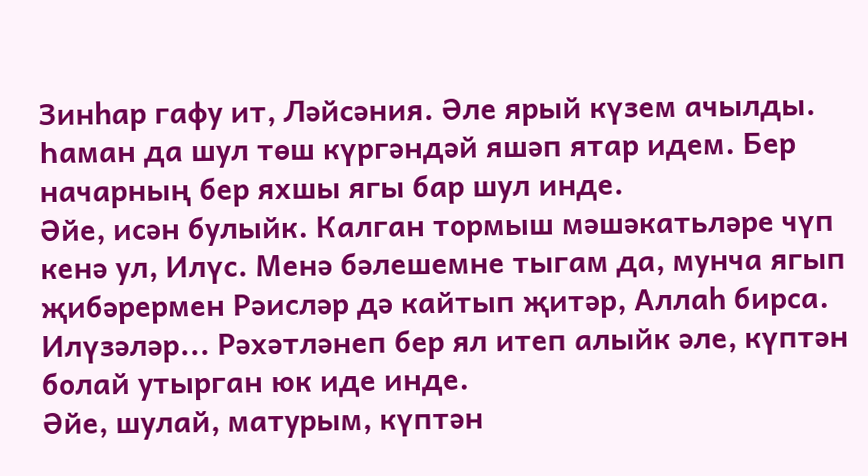Зинһар гафу ит, Ләйсәния. Әле ярый күзем ачылды. Һаман да шул төш күргәндәй яшәп ятар идем. Бер начарның бер яхшы ягы бар шул инде.
Әйе, исән булыйк. Калган тормыш мәшәкатьләре чүп кенә ул, Илүс. Менә бәлешемне тыгам да, мунча ягып җибәрермен Рәисләр дә кайтып җитәр, Аллаһ бирса. Илүзәләр... Рәхәтләнеп бер ял итеп алыйк әле, күптән болай утырган юк иде инде.
Әйе, шулай, матурым, күптән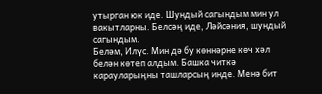утырган юк иде. Шундый сагындым мин ул вакытларны. Белсәң иде, Ләйсәния, шундый сагындым.
Беләм, Илүс. Мин дә бу көннәрне көч хәл белән көтеп алдым. Башка читкә карауларыңны ташларсың инде. Менә бит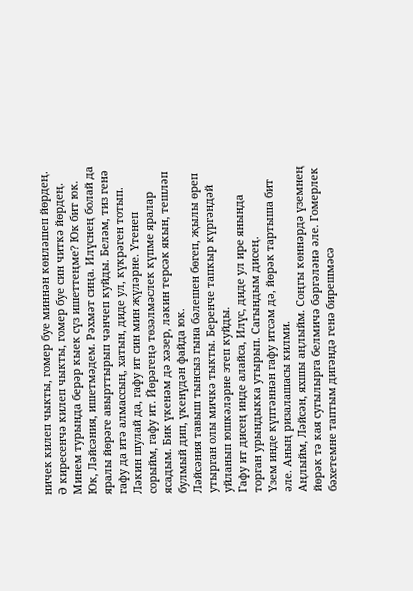ничек килеп чыкты, гомер буе миннән көнләшеп йөрдең. Ә киресенчә килеп чыкты, гомер буе син читкә йөрдең. Минем турында берәр кыек сүз ишеттеңме? Юк бит юк.
Юк, Ләйсәния, ишетмәдем. Рәхмәт сиңа. Илүснең болай да яралы йөрәге авырттырып чәнчеп куйды. Беләм, тиз генә гафу да итә алмассың, хатын, диде ул, күкрәген тотып. Ләкин шулай да, гафу ит син мин җүләрне. Үтенеп сорыйм, гафу ит. Йөрәгеңә төзәлмәслек күпме яралар ясадым. Бик үкенәм дә хәзер, ләкин терсәк якын, тешләп булмый дип, үкенүдән файда юк.
Ләйсәния тавыш тынсыз гына бәлешен бөгеп, җылы өреп утырган олы мичкә тыкты. Беренче тапкыр күргәндәй уйланып юшкәләрне этеп куйды.
Гафу ит дисең инде алайса, Илүс, диде ул ире янында торган урындыкка утырып. Сагындым дисең.
Үзем инде күптәннән гафу итсәм дә, йөрәк тартыша бит әле. Аның ризалашасы килми.
Аңлыйм, Ләйсән, яхшы аңлыйм. Соңгы көннәрдә үземнең йөрәк тә кая сугылырга белмичә бәргәләнә әле. Гомерлек бәхетемне таптым дигәндә генә бирешмәсә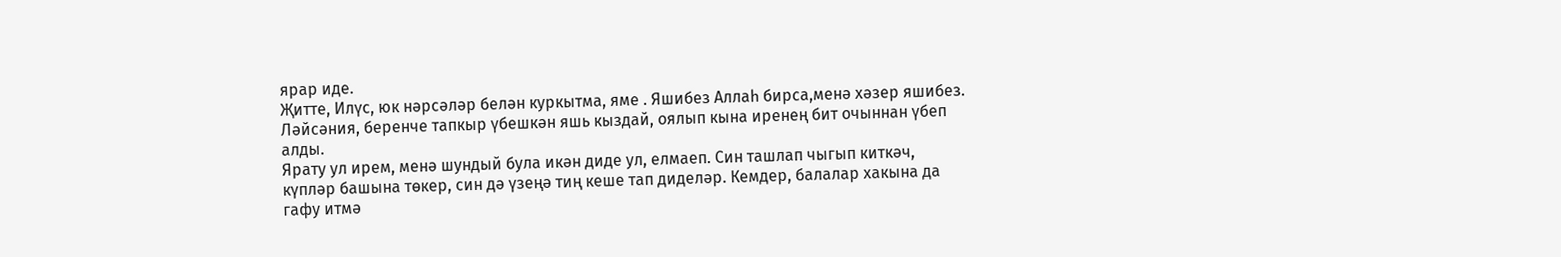ярар иде.
Җитте, Илүс, юк нәрсәләр белән куркытма, яме . Яшибез Аллаһ бирса,менә хәзер яшибез.
Ләйсәния, беренче тапкыр үбешкән яшь кыздай, оялып кына иренең бит очыннан үбеп алды.
Ярату ул ирем, менә шундый була икән диде ул, елмаеп. Син ташлап чыгып киткәч, күпләр башына төкер, син дә үзеңә тиң кеше тап диделәр. Кемдер, балалар хакына да гафу итмә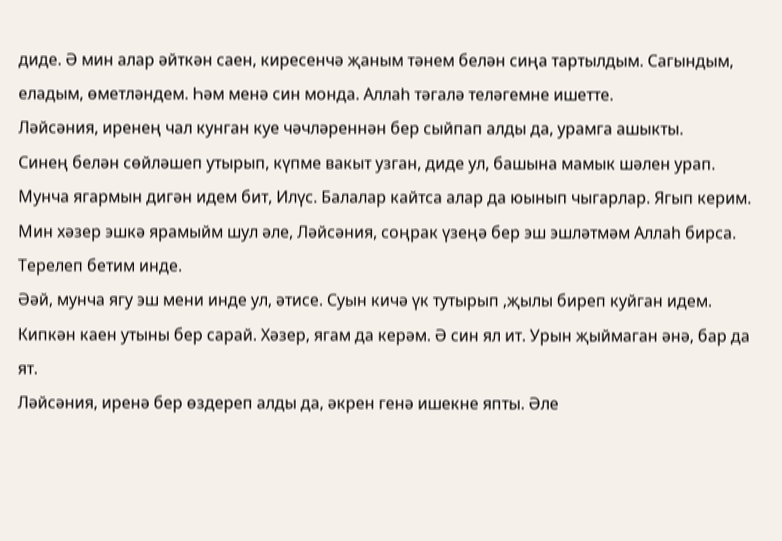диде. Ә мин алар әйткән саен, киресенчә җаным тәнем белән сиңа тартылдым. Сагындым, еладым, өметләндем. Һәм менә син монда. Аллаһ тәгалә теләгемне ишетте.
Ләйсәния, иренең чал кунган куе чәчләреннән бер сыйпап алды да, урамга ашыкты.
Синең белән сөйләшеп утырып, күпме вакыт узган, диде ул, башына мамык шәлен урап. Мунча ягармын дигән идем бит, Илүс. Балалар кайтса алар да юынып чыгарлар. Ягып керим.
Мин хәзер эшкә ярамыйм шул әле, Ләйсәния, соңрак үзеңә бер эш эшләтмәм Аллаһ бирса. Терелеп бетим инде.
Әәй, мунча ягу эш мени инде ул, әтисе. Суын кичә үк тутырып ,җылы биреп куйган идем. Кипкән каен утыны бер сарай. Хәзер, ягам да керәм. Ә син ял ит. Урын җыймаган әнә, бар да ят.
Ләйсәния, иренә бер өздереп алды да, әкрен генә ишекне япты. Әле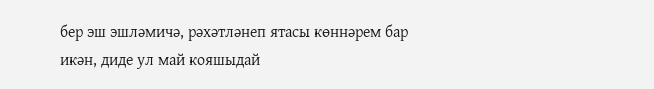бер эш эшләмичә, рәхәтләнеп ятасы көннәрем бар икән, диде ул май кояшыдай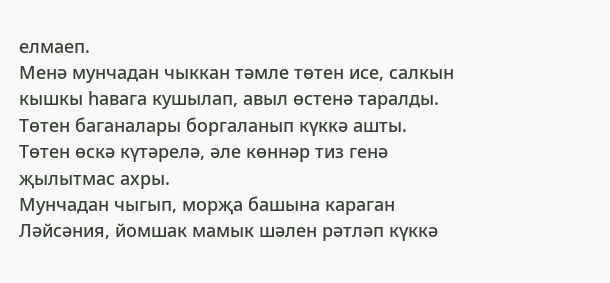елмаеп.
Менә мунчадан чыккан тәмле төтен исе, салкын кышкы һавага кушылап, авыл өстенә таралды. Төтен баганалары боргаланып күккә ашты.
Төтен өскә күтәрелә, әле көннәр тиз генә җылытмас ахры.
Мунчадан чыгып, морҗа башына караган Ләйсәния, йомшак мамык шәлен рәтләп күккә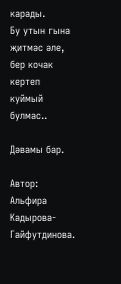карады.
Бу утын гына җитмәс әле, бер кочак кертеп куймый булмас..

Дәвамы бар.

Автор: Альфира Кадырова-Гайфутдинова.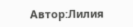Автор:Лилия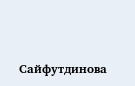Сайфутдинова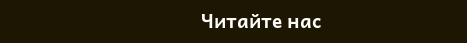Читайте нас